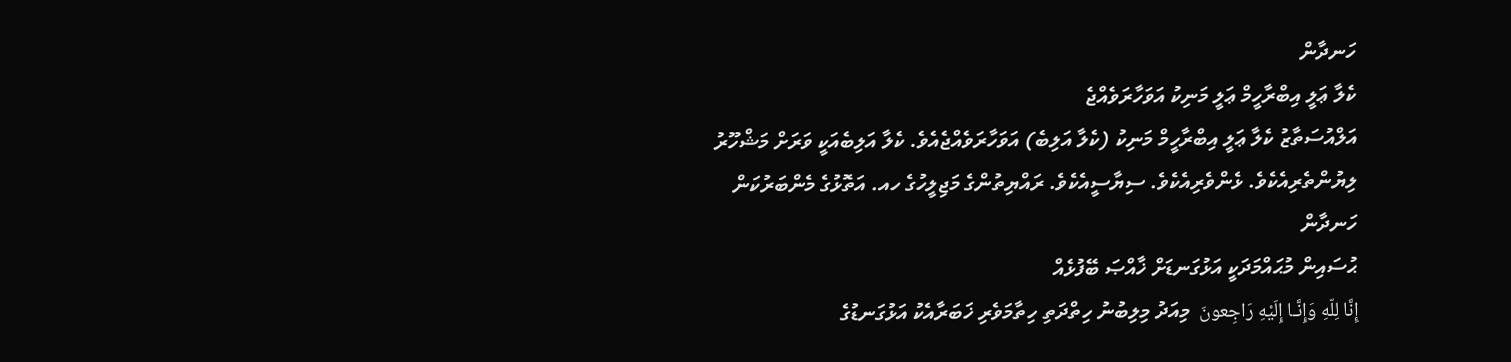ހަނދާން
ކެލާ ޢަލީ އިބްރާހީމް ޢަލީ މަނިކު އަވަހާރަވެއްޖެ
އަލްއުސަތާޒު ކެލާ ޢަލީ އިބްރާހީމް މަނިކު (ކެލާ އަލިބެ) އަވަހާރަވެއްޖެއެވެ. ކެލާ އަލިބެއަކީ ވަރަށް މަޝްހޫރު ލިޔުންތެރިއެކެވެ. ޅެންވެރިއެކެވެ. ސިޔާސީއެކެވެ. ރައްޔިތުންގެ މަޖިލީހުގެ ހއ. އަތޮޅުގެ މެންބަރުކަން
ހަނދާން
ޙުސައިން މުޙައްމަދަކީ އަޅުގަނޑަށް ޚާއްޞަ ބޭފުޅެއް
إِنَّا لِلّهِ وَإِنَّـا إِلَيْهِ رَاجِعونَ  މިއަދު މިލިބުނު ހިތްދަތި ހިތާމަވެރި ޚަބަރާއެކު އަޅުގަނޑުގެ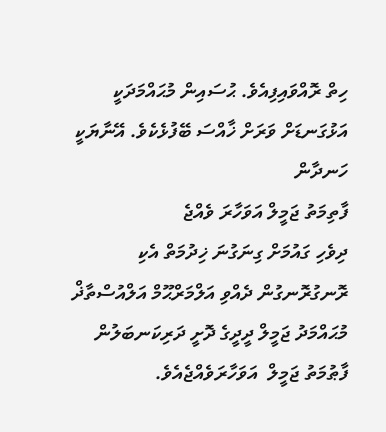ހިތް ރޮއްވައިފިއެވެ. ޙުސައިން މުޙައްމަދަކީ އަޅުގަނޑަށް ވަރަށް ޚާއްސަ ބޭފުޅެކެވެ. އޭނާޔަކީ
ހަނދާން
ފާތިމަތު ޖަމީލް އަވަހާރަ ވެއްޖެ
ދިވެހި ގައުމަށް ގިނަގުނަ ޚިދުމަތް އެކި ރޮނގުރޮނގުން ދެއްވި އަލްމަރްޙޫމް އަލްއުސްތާޛް މުޙައްމަދު ޖަމީލް ދީދީގެ ދޮށީ ދަރިކަނބަލުން ފާޠުމަތު ޖަމީލް  އަވަހާރަވެއްޖެއެވެ.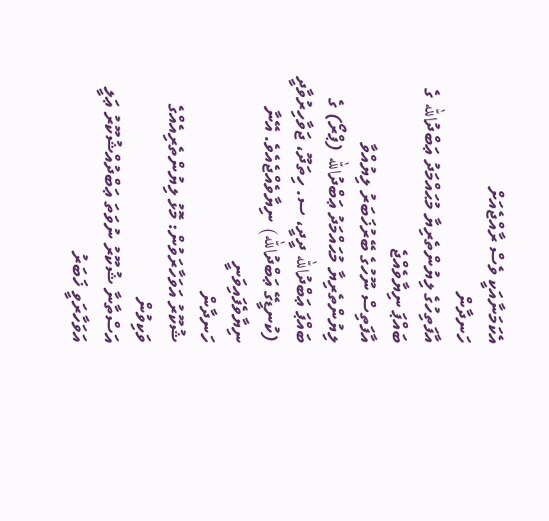އެކަމަނާއަކީ ވެސް ރާއްޖެއަށް
ހަނދާން
އާފަތިހުގެ ލިޔުންތެރިޔާ މުޙައްމަދު ޢަބްދުالله ގެ ބައްޕަ ނިޔާވެއްޖެ
އާފަތިސް ނޫހުގެ ބޭރުޚަބަރު ލިޔުއްވާ ލިޔުންތެރިޔާ މުޙައްމަދު ޢަބްދުالله (ޕްރޯ) ގެ ބައްޕަ ޢަބްދުالله ދީދީ، ސ. ހިތަދޫ، ޖަވާހިރުވާދީ (ކުނޑީގޭ ޢަބްދުالله) ނިޔާވެއްޖެއެވެ. އޭނާ ނިޔާވެފައިވަނީ
ހަނދާން
ޝުކޫރު އަވަހާރަވުން: މޮޅު ލިޔުންތެރިއެއްގެ ވަކިވުން
އަސްތާނާ ޝުކޫރު ނުވަތަ ޢަބްދުއްޝުކޫރު ޢަލީ އަވަހާރަވީ ޚަބަރު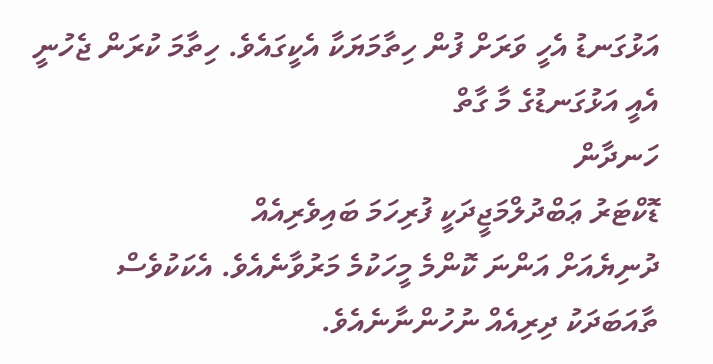އަޅުގަނޑު އެހީ ވަރަށް ފުން ހިތާމަޔަކާ އެކީގައެވެ. ހިތާމަ ކުރަން ޖެހުނީ އެއީ އަޅުގަނޑުގެ މާ ގާތް
ހަނދާން
ޑޮކްޓަރު ޢަބްދުލްމަޖީދަކީ ފުރިހަމަ ބައިވެރިއެއް
ދުނިޔެއަށް އަންނަ ކޮންމެ މީހަކުމެ މަރުވާނެއެވެ. އެކަކުވެސް ތާއަބަދަކު ދިރިއެއް ނުހުންނާނެއެވެ.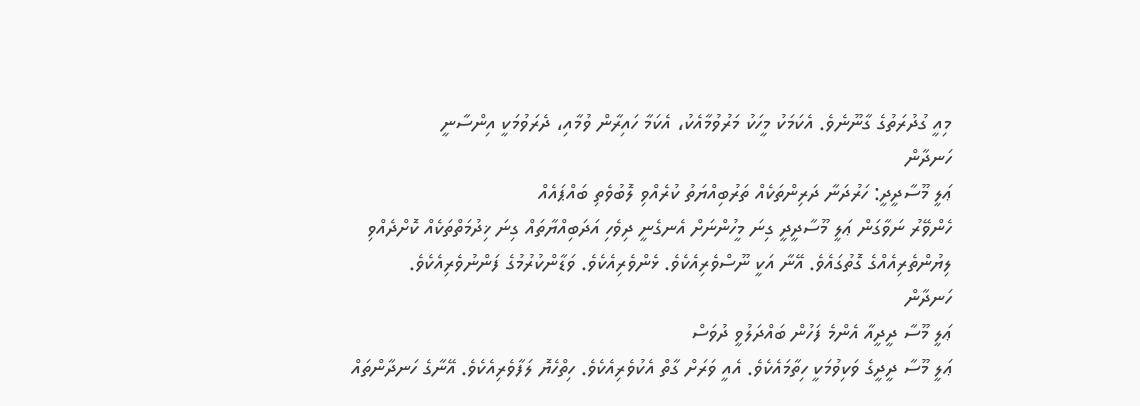މިއީ ގުދުރަތުގެ ގާނޫނެވެ. އެކަމަކު މީހަކު މަރުވުމާއެކު، އެކަމާ ހައިރާން ވުމާއި، ދެރަވުމަކީ އިންސާނީ
ހަނދާން
ޢަލީ މޫސާދީދީ: ހަރުދަނާ ދަރިންތަކެއް ތަރުބިއްޔަތު ކުރެއްވި ލޮބުވެތި ބައްޕައެއް
ހެންވޭރު ނަވާގަން ޢަލީ މޫސާދީދީ ގިނަ މީހުންނަށް އެނގެނީ ދިވެހި އަދަބިއްޔާތައް ގިނަ ޚިދުމަތްތަކެއް ކޮށްދެއްވި ލިޔުންތެރިއެއްގެ ގޮތުގައެވެ. އޭނާ އަކީ ނޫސްވެރިއެކެވެ. ޅެންވެރިއެކެވެ. ވަޑާންކުރުމުގެ ފަންނުވެރިއެކެވެ.
ހަނދާން
ޢަލީ މޫސާ ދީދީއާ އެންމެ ފަހުން ބައްދަލުވީ ދުވަސް
ޢަލީ މޫސާ ދީދީގެ ވަކިވުމަކީ ހިތާމައެކެވެ. އެއީ ވަރަށް ގާތް އެކުވެރިއެކެވެ. ހިތްހެޔޮ ލަފާވެރިއެކެވެ. އޭނާގެ ހަނދާންތައް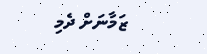ޒަމާނަށް ދެމި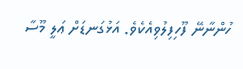ހުންނާނޭ ފޫހިފިލުވިއެކެވެ. އަޅުގަނޑަށް ޢަލީ މޫސާ